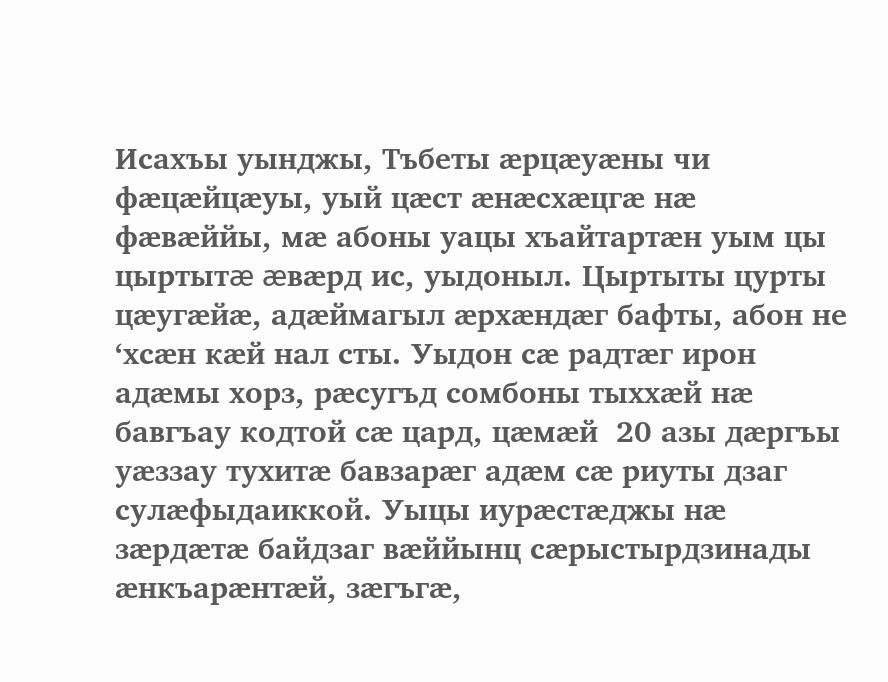Исахъы уынджы, Тъбеты æрцæуæны чи фæцæйцæуы, уый цæст æнæсхæцгæ нæ фæвæййы, мæ абоны уацы хъайтартæн уым цы цыртытæ æвæрд ис, уыдоныл. Цыртыты цурты цæугæйæ, адæймагыл æрхæндæг бафты, абон не ‘хсæн кæй нал сты. Уыдон сæ радтæг ирон адæмы хорз, рæсугъд сомбоны тыххæй нæ бавгъау кодтой сæ цард, цæмæй  20 азы дæргъы уæззау тухитæ бавзарæг адæм сæ риуты дзаг сулæфыдаиккой. Уыцы иурæстæджы нæ зæрдæтæ байдзаг вæййынц сæрыстырдзинады æнкъарæнтæй, зæгъгæ,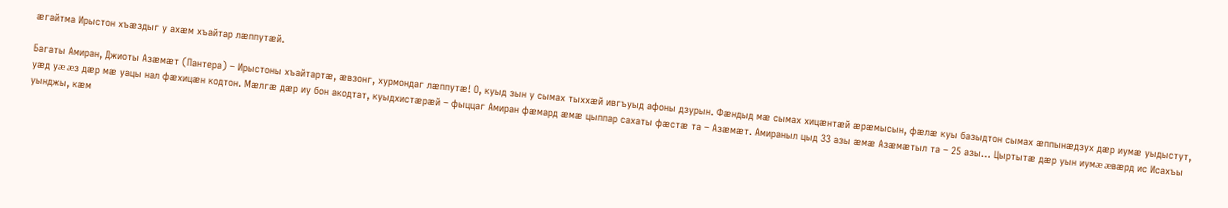æгайтма Ирыстон хъæздыг у ахæм хъайтар лæппутæй.

Багаты Амиран, Джиоты Азæмæт (Пантера) – Ирыстоны хъайтартæ, æвзонг, хурмондаг лæппутæ! О, куыд зын у сымах тыххæй ивгъуыд афоны дзурын. Фæндыд мæ сымах хицæнтæй æрæмысын, фæлæ куы базыдтон сымах æппынæдзух дæр иумæ уыдыстут, уæд уæ æз дæр мæ уацы нал фæхицæн кодтон. Мæлгæ дæр иу бон акодтат, куыдхистæрæй – фыццаг Амиран фæмард æмæ цыппар сахаты фæстæ та – Азæмæт. Амираныл цыд 33 азы æмæ Азæмæтыл та – 25 азы… Цыртытæ дæр уын иумæ æвæрд ис Исахъы уынджы, кæм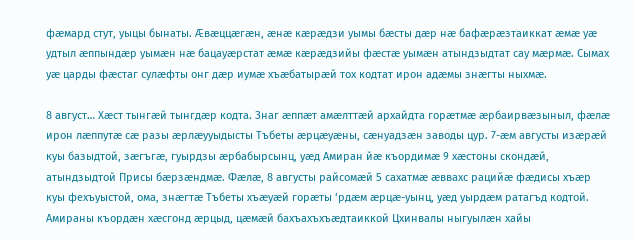фæмард стут, уыцы бынаты. Æвæццæгæн, æнæ кæрæдзи уымы бæсты дæр нæ бафæрæзтаиккат æмæ уæ удтыл æппындæр уымæн нæ бацауæрстат æмæ кæрæдзийы фæстæ уымæн атындзыдтат сау мæрмæ. Сымах уæ царды фæстаг сулæфты онг дæр иумæ хъæбатырæй тох кодтат ирон адæмы знæгты ныхмæ.

8 август… Хæст тынгæй тынгдæр кодта. Знаг æппæт амæлттæй архайдта горæтмæ æрбаирвæзыныл, фæлæ ирон лæппутæ сæ разы æрлæууыдысты Тъбеты æрцæуæны, сæнуадзæн заводы цур. 7-æм августы изæрæй куы базыдтой, зæгъгæ, гуырдзы æрбабырсынц, уæд Амиран йæ къордимæ 9 хæстоны скондæй, атындзыдтой Присы бæрзæндмæ. Фæлæ, 8 августы райсомæй 5 сахатмæ æввахс рацийæ фæдисы хъæр куы фехъуыстой, ома, знæгтæ Тъбеты хъæуæй горæты ‘рдæм æрцæ-уынц, уæд уырдæм ратагъд кодтой. Амираны къордæн хæсгонд æрцыд, цæмæй бахъахъхъæдтаиккой Цхинвалы ныгуылæн хайы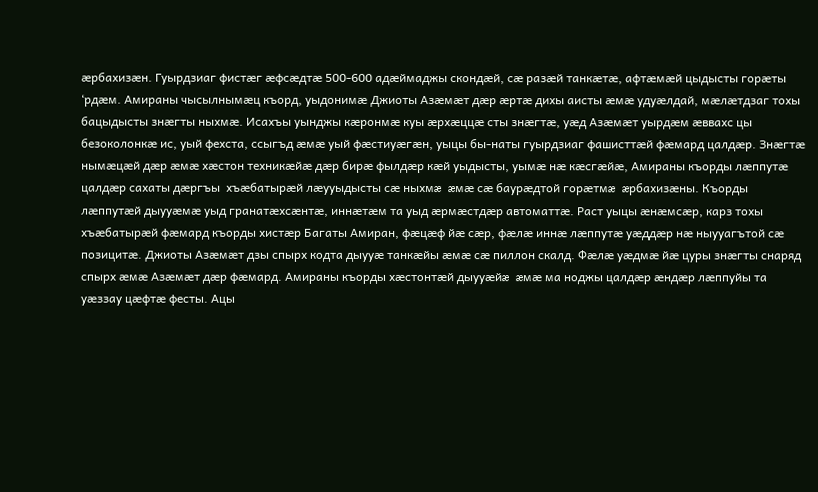æрбахизæн. Гуырдзиаг фистæг æфсæдтæ 500-600 адæймаджы скондæй, сæ разæй танкæтæ, афтæмæй цыдысты горæты ‘рдæм. Амираны чысылнымæц къорд, уыдонимæ Джиоты Азæмæт дæр æртæ дихы аисты æмæ удуæлдай, мæлæтдзаг тохы бацыдысты знæгты ныхмæ. Исахъы уынджы кæронмæ куы æрхæццæ сты знæгтæ, уæд Азæмæт уырдæм æввахс цы безоколонкæ ис, уый фехста, ссыгъд æмæ уый фæстиуæгæн, уыцы бы-наты гуырдзиаг фашисттæй фæмард цалдæр. Знæгтæ нымæцæй дæр æмæ хæстон техникæйæ дæр бирæ фылдæр кæй уыдысты, уымæ нæ кæсгæйæ, Амираны къорды лæппутæ цалдæр сахаты дæргъы  хъæбатырæй лæууыдысты сæ ныхмæ æмæ сæ баурæдтой горæтмæ æрбахизæны. Къорды лæппутæй дыууæмæ уыд гранатæхсæнтæ, иннæтæм та уыд æрмæстдæр автоматтæ. Раст уыцы æнæмсæр, карз тохы хъæбатырæй фæмард къорды хистæр Багаты Амиран, фæцæф йæ сæр, фæлæ иннæ лæппутæ уæддæр нæ ныууагътой сæ позицитæ. Джиоты Азæмæт дзы спырх кодта дыууæ танкæйы æмæ сæ пиллон скалд. Фæлæ уæдмæ йæ цуры знæгты снаряд спырх æмæ Азæмæт дæр фæмард. Амираны къорды хæстонтæй дыууæйæ æмæ ма ноджы цалдæр æндæр лæппуйы та уæззау цæфтæ фесты. Ацы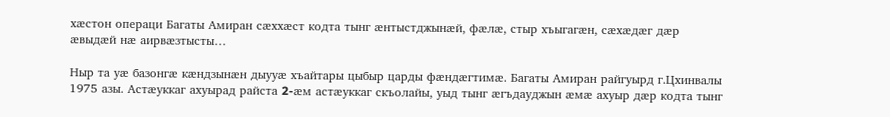хæстон операци Багаты Амиран сæххæст кодта тынг æнтыстджынæй, фæлæ, стыр хъыгагæн, сæхæдæг дæр æвыдæй нæ аирвæзтысты…

Ныр та уæ базонгæ кæндзынæн дыууæ хъайтары цыбыр царды фæндæгтимæ. Багаты Амиран райгуырд г.Цхинвалы 1975 азы. Астæуккаг ахуырад райста 2-æм астæуккаг скъолайы, уыд тынг æгъдауджын æмæ ахуыр дæр кодта тынг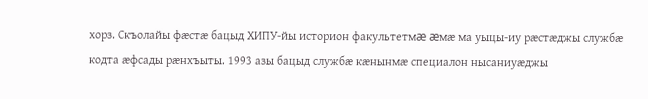хорз. Скъолайы фæстæ бацыд ХИПУ-йы историон факультетмæ æмæ ма уыцы-иу рæстæджы службæ кодта æфсады рæнхъыты. 1993 азы бацыд службæ кæнынмæ специалон нысаниуæджы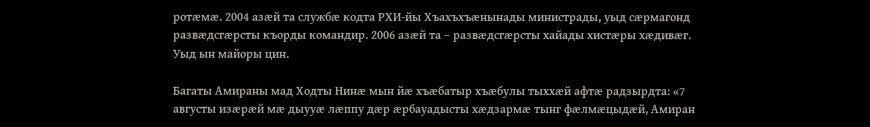ротæмæ. 2004 азæй та службæ кодта РХИ-йы Хъахъхъæнынады министрады, уыд сæрмагонд развæдсгæрсты къорды командир. 2006 азæй та – развæдсгæрсты хайады хистæры хæдивæг. Уыд ын майоры цин.

Багаты Амираны мад Ходты Нинæ мын йæ хъæбатыр хъæбулы тыххæй афтæ радзырдта: «7 августы изæрæй мæ дыууæ лæппу дæр æрбауадысты хæдзармæ тынг фæлмæцыдæй, Амиран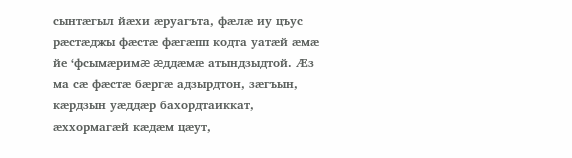сынтæгыл йæхи æруагъта, фæлæ иу цъус рæстæджы фæстæ фæгæпп кодта уатæй æмæ йе ‘фсымæримæ æддæмæ атындзыдтой. Æз ма сæ фæстæ бæргæ адзырдтон, зæгъын, кæрдзын уæддæр бахордтаиккат, æххормагæй кæдæм цæут,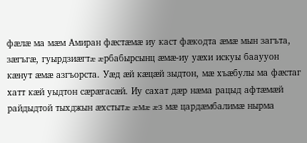фæлæ ма мæм Амиран фæстæмæ иу каст фæкодта æмæ мын загъта, зæгъгæ, гуырдзиæгтæ æрбабырсынц æмæ-иу уæхи искуы бааууон кæнут æмæ азгъорста. Уæд æй кæцæй зыдтон, мæ хъæбулы ма фæстаг хатт кæй уыдтон сæрæгасæй. Иу сахат дæр нæма рацыд афтæмæй райдыдтой тыхджын æхстытæ æмæ æз мæ цардæмбалимæ нырма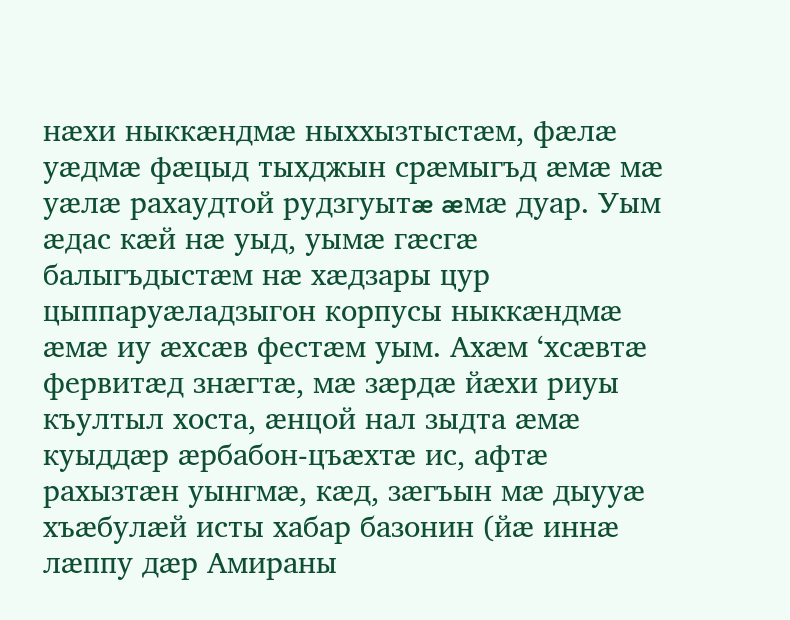нæхи ныккæндмæ ныххызтыстæм, фæлæ уæдмæ фæцыд тыхджын срæмыгъд æмæ мæ уæлæ рахаудтой рудзгуытæ æмæ дуар. Уым æдас кæй нæ уыд, уымæ гæсгæ балыгъдыстæм нæ хæдзары цур цыппаруæладзыгон корпусы ныккæндмæ æмæ иу æхсæв фестæм уым. Ахæм ‘хсæвтæ фервитæд знæгтæ, мæ зæрдæ йæхи риуы къултыл хоста, æнцой нал зыдта æмæ куыддæр æрбабон-цъæхтæ ис, афтæ рахызтæн уынгмæ, кæд, зæгъын мæ дыууæ хъæбулæй исты хабар базонин (йæ иннæ лæппу дæр Амираны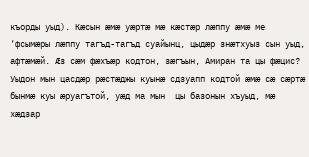къорды уыд). Кæсын æмæ уæртæ мæ кæстæр лæппу æмæ ме ‘фсымæры лæппу тагъд-тагъд суайынц, цыдæр знæтхуыз сын уыд, афтæмæй. Æз сæм фæхъæр кодтон, зæгъын, Амиран та цы фæцис? Уыдон мын цасдæр рæстæджы куынæ сдзуапп кодтой æмæ сæ сæртæ бынмæ куы æруагътой, уæд ма мын  цы базонын хъуыд, мæ хæдзар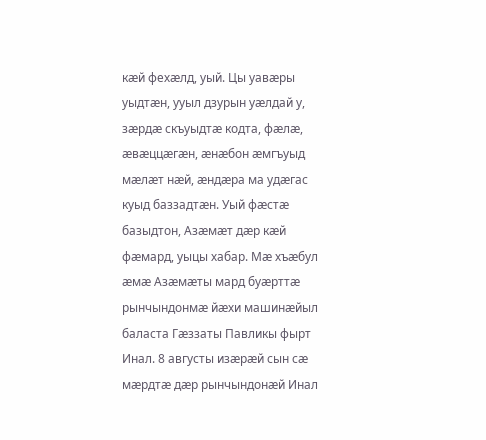кæй фехæлд, уый. Цы уавæры уыдтæн, ууыл дзурын уæлдай у, зæрдæ скъуыдтæ кодта, фæлæ, æвæццæгæн, æнæбон æмгъуыд мæлæт нæй, æндæра ма удæгас куыд баззадтæн. Уый фæстæ базыдтон, Азæмæт дæр кæй фæмард, уыцы хабар. Мæ хъæбул æмæ Азæмæты мард буæрттæ рынчындонмæ йæхи машинæйыл баласта Гæззаты Павликы фырт Инал. 8 августы изæрæй сын сæ мæрдтæ дæр рынчындонæй Инал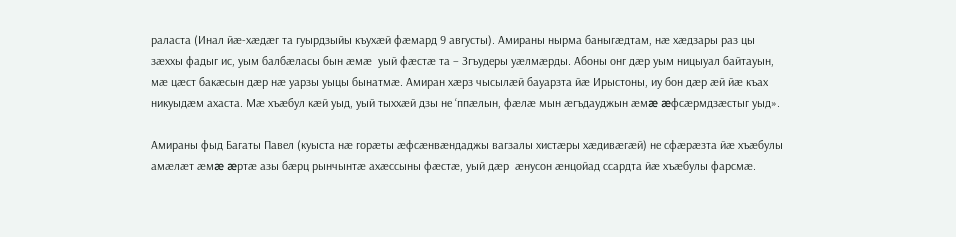раласта (Инал йæ-хæдæг та гуырдзыйы къухæй фæмард 9 августы). Амираны нырма баныгæдтам, нæ хæдзары раз цы зæххы фадыг ис, уым балбæласы бын æмæ  уый фæстæ та – Згъудеры уæлмæрды. Абоны онг дæр уым ницыуал байтауын, мæ цæст бакæсын дæр нæ уарзы уыцы бынатмæ. Амиран хæрз чысылæй бауарзта йæ Ирыстоны, иу бон дæр æй йæ къах никуыдæм ахаста. Мæ хъæбул кæй уыд, уый тыххæй дзы не ‘ппæлын, фæлæ мын æгъдауджын æмæ æфсæрмдзæстыг уыд».

Амираны фыд Багаты Павел (куыста нæ горæты æфсæнвæндаджы вагзалы хистæры хæдивæгæй) не сфæрæзта йæ хъæбулы амæлæт æмæ æртæ азы бæрц рынчынтæ ахæссыны фæстæ, уый дæр  æнусон æнцойад ссардта йæ хъæбулы фарсмæ.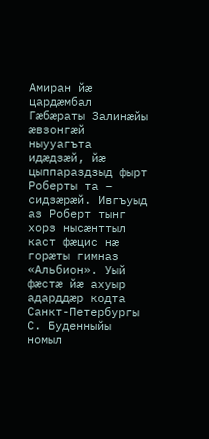Амиран йæ цардæмбал Гæбæраты Залинæйы æвзонгæй ныууагъта идæдзæй, йæ цыппараздзыд фырт Роберты та – сидзæрæй. Ивгъуыд аз Роберт тынг хорз нысæнттыл каст фæцис нæ горæты гимназ «Альбион». Уый фæстæ йæ ахуыр адарддæр кодта Санкт-Петербургы С. Буденныйы номыл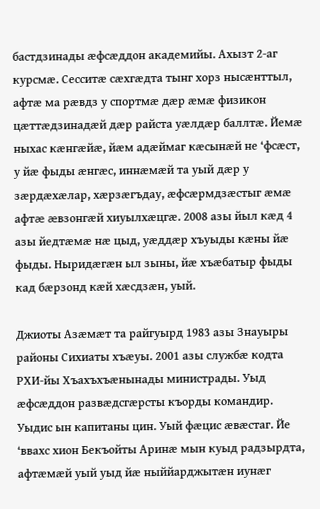бастдзинады æфсæддон академийы. Ахызт 2-аг курсмæ. Сесситæ сæхгæдта тынг хорз нысæнттыл, афтæ ма рæвдз у спортмæ дæр æмæ физикон цæттæдзинадæй дæр райста уæлдæр баллтæ. Йемæ ныхас кæнгæйæ, йæм адæймаг кæсынæй не ‘фсæст, у йæ фыды æнгæс, иннæмæй та уый дæр у зæрдæхæлар, хæрзæгъдау, æфсæрмдзæстыг æмæ афтæ æвзонгæй хиуылхæцгæ. 2008 азы йыл кæд 4 азы йедтæмæ нæ цыд, уæддæр хъуыды кæны йæ фыды. Ныридæгæн ыл зыны, йæ хъæбатыр фыды кад бæрзонд кæй хæсдзæн, уый.

Джиоты Азæмæт та райгуырд 1983 азы Знауыры районы Сихиаты хъæуы. 2001 азы службæ кодта РХИ-йы Хъахъхъæнынады министрады. Уыд æфсæддон развæдсгæрсты къорды командир. Уыдис ын капитаны цин. Уый фæцис æвæстаг. Йе ‘ввахс хион Бекъойты Аринæ мын куыд радзырдта, афтæмæй уый уыд йæ ныййарджытæн иунæг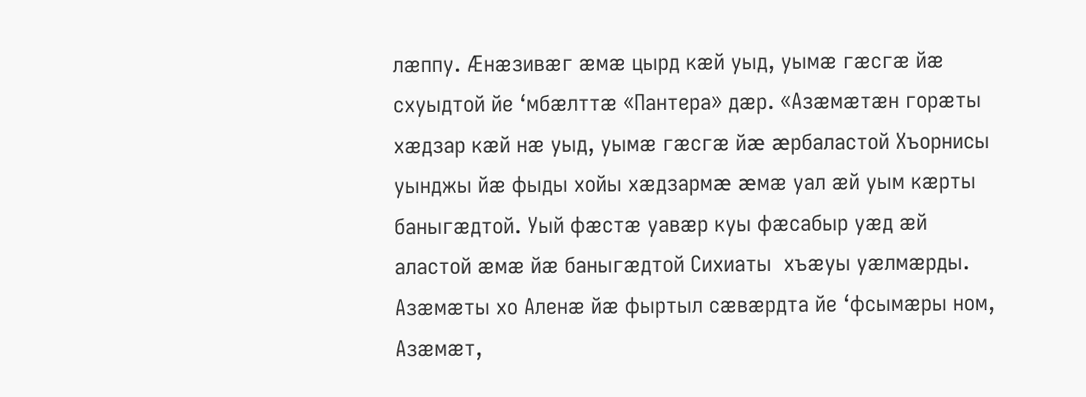лæппу. Æнæзивæг æмæ цырд кæй уыд, уымæ гæсгæ йæ схуыдтой йе ‘мбæлттæ «Пантера» дæр. «Азæмæтæн горæты хæдзар кæй нæ уыд, уымæ гæсгæ йæ æрбаластой Хъорнисы уынджы йæ фыды хойы хæдзармæ æмæ уал æй уым кæрты баныгæдтой. Уый фæстæ уавæр куы фæсабыр уæд æй аластой æмæ йæ баныгæдтой Сихиаты  хъæуы уæлмæрды. Азæмæты хо Аленæ йæ фыртыл сæвæрдта йе ‘фсымæры ном, Азæмæт,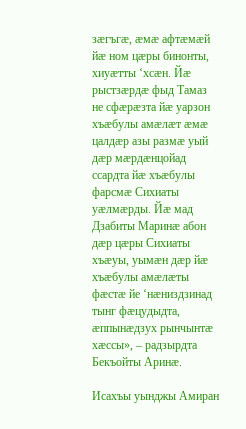зæгъгæ, æмæ афтæмæй йæ ном цæры бинонты, хиуæтты ‘хсæн. Йæ рыстзæрдæ фыд Тамаз  не сфæрæзта йæ уарзон хъæбулы амæлæт æмæ цалдæр азы размæ уый дæр мæрдæнцойад ссардта йæ хъæбулы фарсмæ Сихиаты уæлмæрды. Йæ мад Дзабиты Маринæ абон дæр цæры Сихиаты хъæуы, уымæн дæр йæ хъæбулы амæлæты фæстæ йе ‘нæниздзинад тынг фæцудыдта, æппынæдзух рынчынтæ хæссы», – радзырдта Бекъойты Аринæ.

Исахъы уынджы Амиран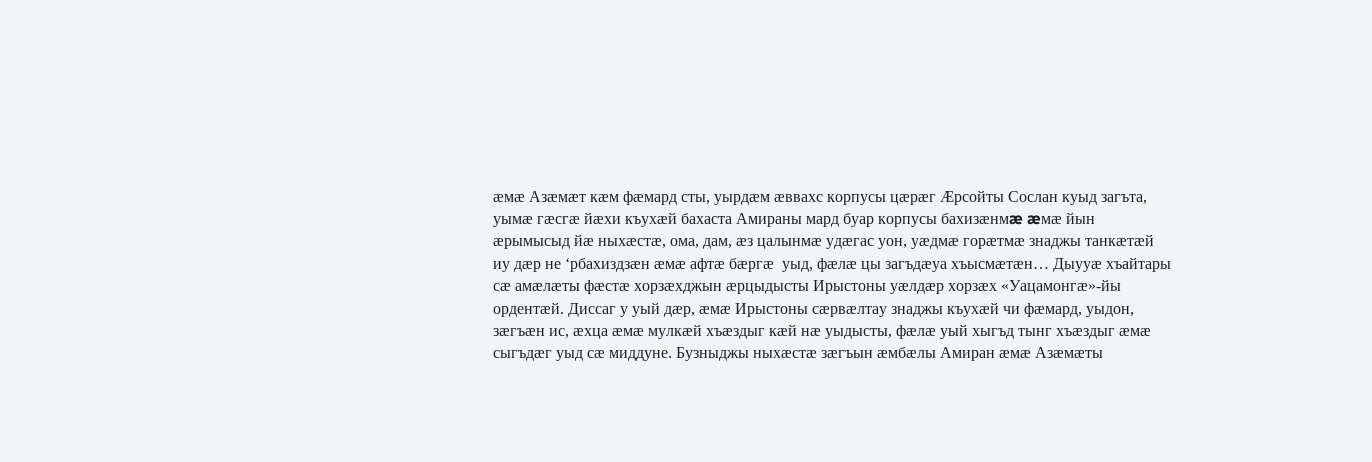æмæ Азæмæт кæм фæмард сты, уырдæм æввахс корпусы цæрæг Æрсойты Сослан куыд загъта, уымæ гæсгæ йæхи къухæй бахаста Амираны мард буар корпусы бахизæнмæ æмæ йын æрымысыд йæ ныхæстæ, ома, дам, æз цалынмæ удæгас уон, уæдмæ горæтмæ знаджы танкæтæй иу дæр не ‘рбахиздзæн æмæ афтæ бæргæ  уыд, фæлæ цы загъдæуа хъысмæтæн… Дыууæ хъайтары сæ амæлæты фæстæ хорзæхджын æрцыдысты Ирыстоны уæлдæр хорзæх «Уацамонгæ»-йы ордентæй. Диссаг у уый дæр, æмæ Ирыстоны сæрвæлтау знаджы къухæй чи фæмард, уыдон, зæгъæн ис, æхца æмæ мулкæй хъæздыг кæй нæ уыдысты, фæлæ уый хыгъд тынг хъæздыг æмæ сыгъдæг уыд сæ миддуне. Бузныджы ныхæстæ зæгъын æмбæлы Амиран æмæ Азæмæты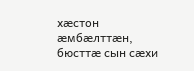хæстон æмбæлттæн, бюсттæ сын сæхи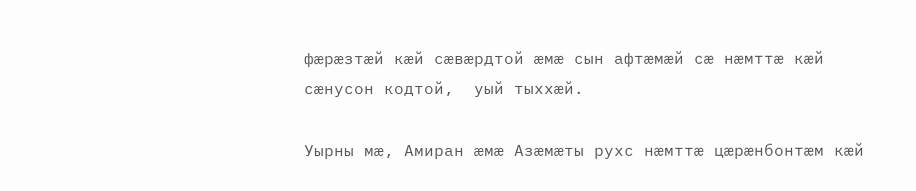фæрæзтæй кæй сæвæрдтой æмæ сын афтæмæй сæ нæмттæ кæй сæнусон кодтой,  уый тыххæй.

Уырны мæ, Амиран æмæ Азæмæты рухс нæмттæ цæрæнбонтæм кæй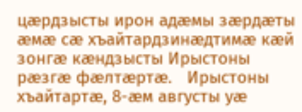цæрдзысты ирон адæмы зæрдæты æмæ сæ хъайтардзинæдтимæ кæй зонгæ кæндзысты Ирыстоны рæзгæ фæлтæртæ.   Ирыстоны хъайтартæ, 8-æм августы уæ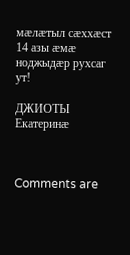мæлæтыл сæххæст  14 азы æмæ ноджыдæр рухсаг ут!

ДЖИОТЫ Екатеринæ



Comments are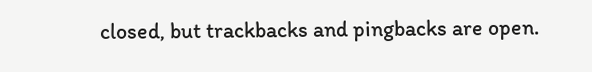closed, but trackbacks and pingbacks are open.